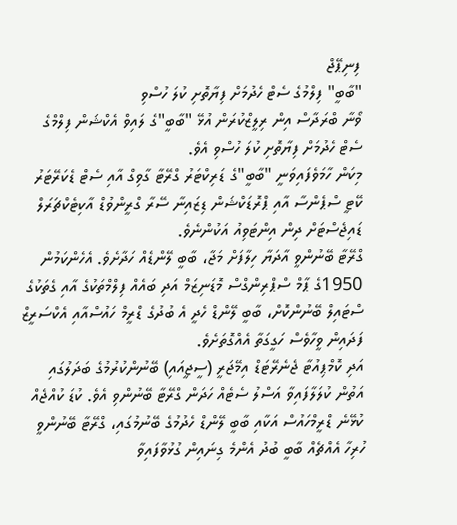ފިނިޕޭޖް
"ބާބީ" ފިލްމުގެ ސެޓް ހެދުމަށް ފިޔާތޮށި ކުލަ ހުސްވި
ވޯނާ ބްރަދާސް އިން ރިލީޒްކުރަން އުޅޭ "ބާބީ"ގެ ލައިވް އެކްޝަން ފިލްމްގެ ސެޓް ހެދުމަށް ފިޔާތޮށި ކުލަ ހުސްވި އެވެ.
މިކަން ހާމަވެފައިވަނީ "ބާބީ"ގެ ޑަރިކްޓަރު ގްރޭޓާ ގާވިގް އާއި ސެޓް ޑެކަރޭޓަރު ކޭޓީ ސްޕެންސާ އާއި ޕްރޮޑަކްޝަން ޑިޒައިނާ ސޭރާ ގްރީންވުޑް އާކިޓެކްޗަރަލް ޑައިޖެސްޓަށް ދިން އިންޓަވިއު އަކުންނެވެ.
ގްރޭޓާ ބޭނުންވީ އާދަޔާ ހިލާފަށް މަޖާ، ބާބީ ލޭންޑެއް ހަދާށެވެ. އެހެންކަމުން 1950ގެ ޕާމް ސްޕްރިންގްސް މޮޑަނިޒަމް އަދި ބައެއް ފިލްމްތަކުގެ އާއި ގެތަކުގެ ސްޓައިލް ބޭނުންކޮށް، ބާބީ ލޭންޑް ހެދީ އެ ބުދުގެ ޑްރީމް ހައުސްއާއި އެކްސަރީޒް ފަދައިން ވީހާވެސް ހަގީގަތާ އެއްގޮތަށެވެ.
އަދި ކޮމްޕިއުޓާ ޖެނެރޭޓަޑް އިމޭޖަރީ (ސީޖީއައި) ބޭނުންކުރުމުގެ ބަދަލުގައި އަތުން ކުލަލާފައިވާ އަސްލު ސެޓެއް ހަދަން ގްރޭޓާ ބޭނުންވި އެވެ. ކުޑަ ކުއްޖެއް ކުޅޭނެ ޑްރީމްހައުސް އަކާއި ބާބީ ލޭންޑް ހެދުމުގެ ބޭނުމުގައި، ގްރޭޓާ ބޭނުންވީ ހުރިހާ އެއްޗެއް ބާބީ ބުދު އެންމެ ގިނައިން ގުޅުވާފައިވާ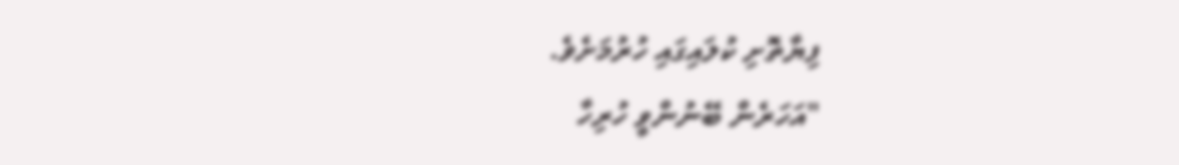ފިޔާތޮށި ކުލައިގައި ހުރުމަށެވެ.
"އަހަރެން ބޭނުންވީ ހުރިހާ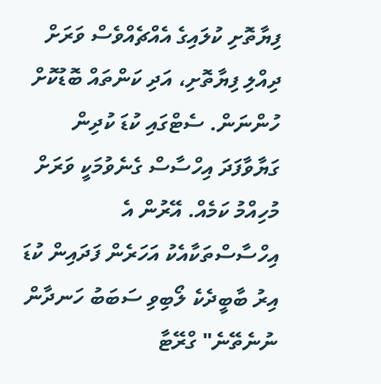ފިޔާތޮށި ކުލައިގެ އެއްޗެއްވެސް ވަރަށް ދިއްލި ފިޔާތޮށި، އަދި ކަންތައް ބޮޑުކޮށް ހުންނަން. ސެޓްގައި ކުޑަ ކުދިން ގަޔާވާފަދަ އިހްސާސް ގެނެވުމަކީ ވަރަށް މުހިއްމު ކަމެއް. އޭރުން އެ އިހްސާސްތަކާއެކު އަހަރެން ފަދައިން ކުޑަ އިރު ބާބީދެކެ ލޯބިވި ސަބަބު ހަނދާން ނުނެތޭނެ" ގްރޭޓާ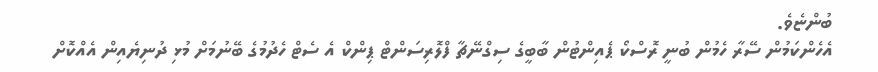ބުންޏެވެ.
އެހެންކަމުން ސޭރާ ހެމުން ބުނީ ރޮސްކޯ ޕެއިންޓުން ބާބީގެ ސިގްނޭޗާ ފްލޮރިސަންޓް ޕިންކް އެ ސެޓް ހެދުމުގެ ބޭނުމަށް މުޅި ދުނިޔެއިން އެއްކޮށް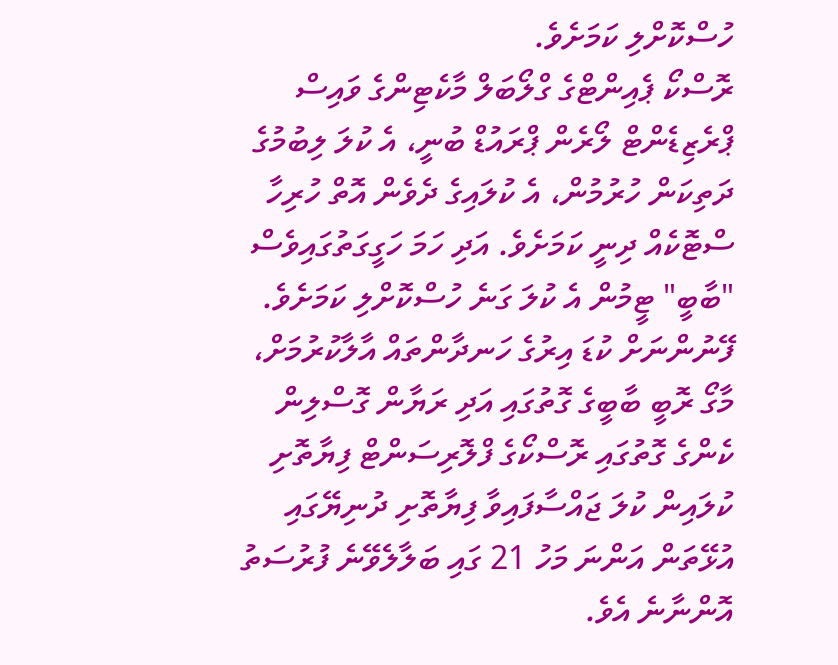ހުސްކޮށްލި ކަމަށެވެ.
ރޮސްކޯ ޕެއިންޓްގެ ގްލޯބަލް މާކެޓިންގެ ވައިސް ޕްރެޒިޑެންޓް ލޯރެން ޕްރައުޑް ބުނީ، އެ ކުލަ ލިބުމުގެ ދަތިކަން ހުރުމުން، އެ ކުލައިގެ ދެވެން އޮތް ހުރިހާ ސްޓޮކެއް ދިނީ ކަމަށެވެ. އަދި ހަމަ ހަގީގަތުގައިވެސް "ބާބީ" ޓީމުން އެ ކުލަ ގަނެ ހުސްކޮށްލި ކަމަށެވެ.
ފޭނުންނަށް ކުޑަ އިރުގެ ހަނދާންތައް އާލާކުރުމަށް، މާގޯ ރޮބީ ބާބީގެ ގޮތުގައި އަދި ރަޔާން ގޮސްލިން ކެންގެ ގޮތުގައި ރޮސްކޯގެ ފްލޮރިސަންޓް ފިޔާތޮށި ކުލައިން ކުލަ ޖައްސާފައިވާ ފިޔާތޮށި ދުނިޔޭގައި އުޅޭތަން އަންނަ މަހު 21 ގައި ބަލާލެވޭނެ ފުރުސަތު އޮންނާނެ އެވެ.